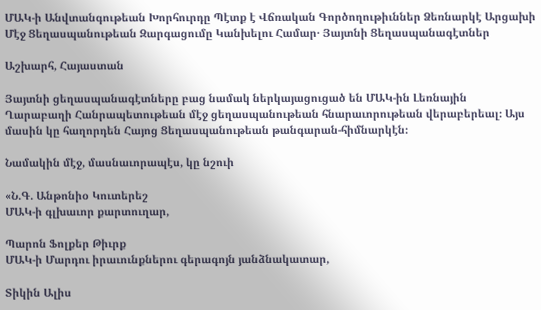ՄԱԿ-ի Անվտանգութեան Խորհուրդը Պէտք է Վճռական Գործողութիւններ Ձեռնարկէ Արցախի Մէջ Ցեղասպանութեան Զարգացումը Կանխելու Համար․ Յայտնի Ցեղասպանագէտներ

Աշխարհ, Հայաստան

Յայտնի ցեղասպանագէտները բաց նամակ ներկայացուցած են ՄԱԿ-ին Լեռնային Ղարաբաղի Հանրապետութեան մէջ ցեղասպանութեան հնարաւորութեան վերաբերեալ։ Այս մասին կը հաղորդեն Հայոց Ցեղասպանութեան թանգարան-հիմնարկէն։

Նամակին մէջ, մասնաւորապէս, կը նշուի

«Ն.Գ. Անթոնիօ Կուտերեշ
ՄԱԿ-ի գլխաւոր քարտուղար,

Պարոն Ֆոլքեր Թիւրք
ՄԱԿ-ի Մարդու իրաւունքներու գերագոյն յանձնակատար,

Տիկին Ալիս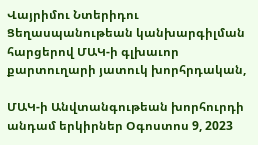Վայրիմու Նտերիդու
Ցեղասպանութեան կանխարգիլման հարցերով ՄԱԿ-ի գլխաւոր քարտուղարի յատուկ խորհրդական,

ՄԱԿ-ի Անվտանգութեան խորհուրդի անդամ երկիրներ Օգոստոս 9, 2023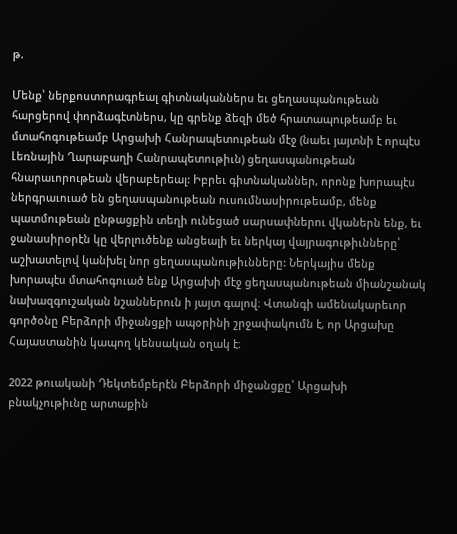թ.

Մենք՝ ներքոստորագրեալ գիտնականներս եւ ցեղասպանութեան հարցերով փորձագէտներս, կը գրենք ձեզի մեծ հրատապութեամբ եւ մտահոգութեամբ Արցախի Հանրապետութեան մէջ (նաեւ յայտնի է որպէս Լեռնային Ղարաբաղի Հանրապետութիւն) ցեղասպանութեան հնարաւորութեան վերաբերեալ: Իբրեւ գիտնականներ, որոնք խորապէս ներգրաւուած են ցեղասպանութեան ուսումնասիրութեամբ, մենք պատմութեան ընթացքին տեղի ունեցած սարսափներու վկաներն ենք, եւ ջանասիրօրէն կը վերլուծենք անցեալի եւ ներկայ վայրագութիւնները՝ աշխատելով կանխել նոր ցեղասպանութիւնները: Ներկայիս մենք խորապէս մտահոգուած ենք Արցախի մէջ ցեղասպանութեան միանշանակ նախազգուշական նշաններուն ի յայտ գալով։ Վտանգի ամենակարեւոր գործօնը Բերձորի միջանցքի ապօրինի շրջափակումն է, որ Արցախը Հայաստանին կապող կենսական օղակ է։

2022 թուականի Դեկտեմբերէն Բերձորի միջանցքը՝ Արցախի բնակչութիւնը արտաքին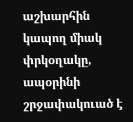աշխարհին կապող միակ փրկօղակը, ապօրինի շրջափակուած է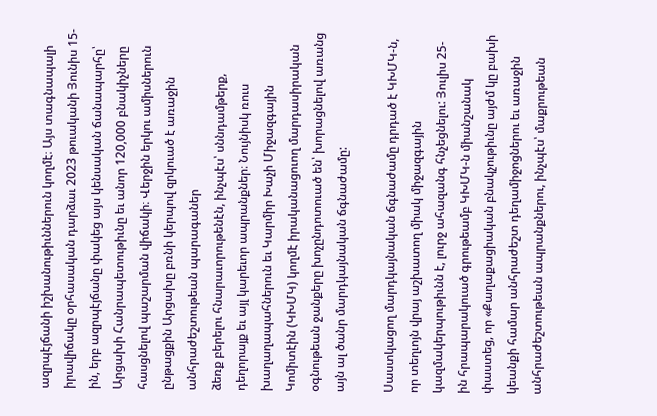ազրպէյճանի իշխանութիւններուն կողմէ։ Այս տագնապալի իրավիճակը օրհասական դարձաւ 2023 թուականի Յունիս 15-ին, երբ ազրպէյճանը փակեց այս կենսական ճանապարհը՝ Արցախի Հանրապետութիւնը եւ անոր 120,000 բնակիչները հասցնելով պաշարման վիճակի։ Վերջին երկու ամիսներուն ընթացքին Արցախը բռնի կերպով զրկուած է առաջին անհրաժեշտութեան պարագաներ
ձեռք բերելու հնարաւորութենէն, ինչպէս՝ սննդամթերք, դեղորայք եւ այլ կարեւոր ապրանքներ։ Նույնիսկ ռուս խաղաղապահներուն եւ Կարմիր Խաչի Միջազգային Կոմիտէին (ԿԽՄԿ) կողմէ իրականացուող մարդասիրական օգնութեան ջանքերը խոչընդոտուած են՝ խորացնելով առանց այն ալ ծանր մարդկայնական ճգնաժամը:

Սաստկացող մարդկայնական ճգնաժամը դրդած է ԿԽՄԿ-ն, որ տեղւոյն վրայ աշխատող միակ միջազգային կազմակերպութիւնն է, լուրջ ահազանգ հնչեցնելու: Յուլիս 25-ին հրապարակուած գրութեամբ ԿԽՄԿ-ն միանշանակ փաստեց, որ «Քաղաքացիական բնակչութիւնը այժմ կը բախի կեանքի համար անհրաժեշտ դեղամիջոցներու եւ առաջին անհրաժեշտութեան ապրանքներու, ինչպէս՝ մաքրութեան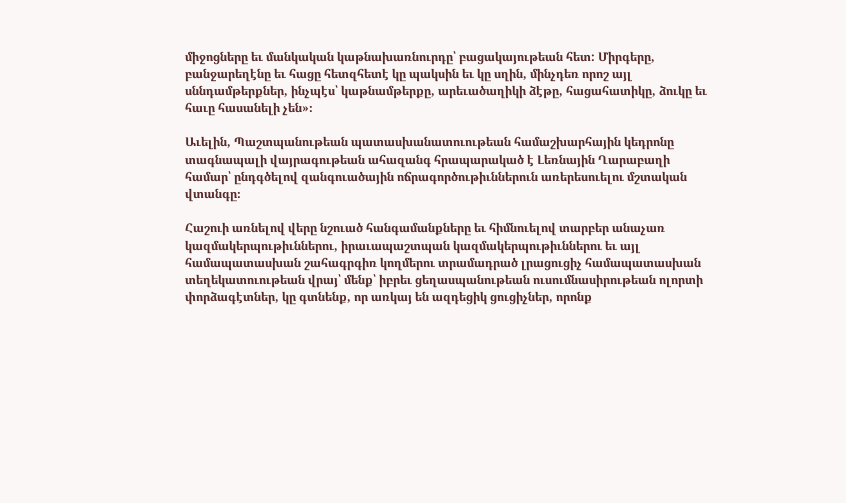միջոցները եւ մանկական կաթնախառնուրդը՝ բացակայութեան հետ: Միրգերը, բանջարեղէնը եւ հացը հետզհետէ կը պակսին եւ կը սղին, մինչդեռ որոշ այլ սննդամթերքներ, ինչպէս՝ կաթնամթերքը, արեւածաղիկի ձէթը, հացահատիկը, ձուկը եւ հաւը հասանելի չեն»։

Աւելին, Պաշտպանութեան պատասխանատուութեան համաշխարհային կեդրոնը տագնապալի վայրագութեան ահազանգ հրապարակած է Լեռնային Ղարաբաղի համար՝ ընդգծելով զանգուածային ոճրագործութիւններուն առերեսուելու մշտական վտանգը։

Հաշուի առնելով վերը նշուած հանգամանքները եւ հիմնուելով տարբեր անաչառ կազմակերպութիւններու, իրաւապաշտպան կազմակերպութիւններու եւ այլ համապատասխան շահագրգիռ կողմերու տրամադրած լրացուցիչ համապատասխան տեղեկատուութեան վրայ՝ մենք՝ իբրեւ ցեղասպանութեան ուսումնասիրութեան ոլորտի փորձագէտներ, կը գտնենք, որ առկայ են ազդեցիկ ցուցիչներ, որոնք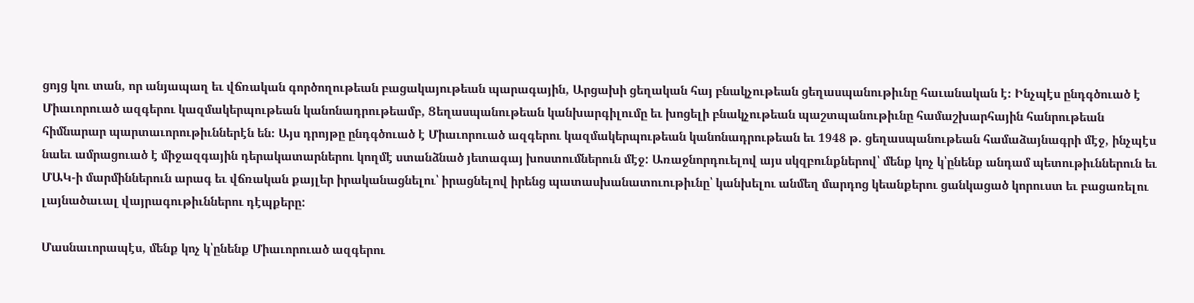ցոյց կու տան, որ անյապաղ եւ վճռական գործողութեան բացակայութեան պարագային, Արցախի ցեղական հայ բնակչութեան ցեղասպանութիւնը հաւանական է։ Ինչպէս ընդգծուած է Միաւորուած ազգերու կազմակերպութեան կանոնադրութեամբ, Ցեղասպանութեան կանխարգիլումը եւ խոցելի բնակչութեան պաշտպանութիւնը համաշխարհային հանրութեան հիմնարար պարտաւորութիւններէն են։ Այս դրոյթը ընդգծուած է Միաւորուած ազգերու կազմակերպութեան կանոնադրութեան եւ 1948 թ. ցեղասպանութեան համաձայնագրի մէջ, ինչպէս նաեւ ամրացուած է միջազգային դերակատարներու կողմէ ստանձնած յետագայ խոստումներուն մէջ: Առաջնորդուելով այս սկզբունքներով՝ մենք կոչ կ՝ընենք անդամ պետութիւններուն եւ ՄԱԿ-ի մարմիններուն արագ եւ վճռական քայլեր իրականացնելու՝ իրացնելով իրենց պատասխանատուութիւնը՝ կանխելու անմեղ մարդոց կեանքերու ցանկացած կորուստ եւ բացառելու լայնածաւալ վայրագութիւններու դէպքերը:

Մասնաւորապէս, մենք կոչ կ՝ընենք Միաւորուած ազգերու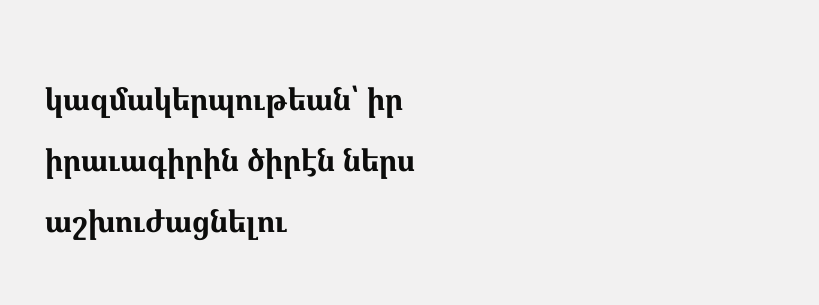կազմակերպութեան՝ իր իրաւագիրին ծիրէն ներս աշխուժացնելու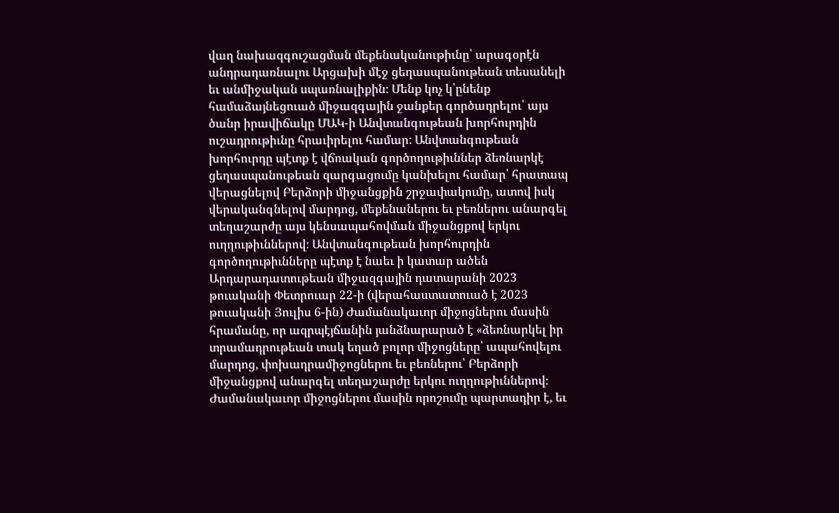վաղ նախազգուշացման մեքենականութիւնը՝ արագօրէն անդրադառնալու Արցախի մէջ ցեղասպանութեան տեսանելի եւ անմիջական սպառնալիքին։ Մենք կոչ կ՝ընենք համաձայնեցուած միջազգային ջանքեր գործադրելու՝ այս ծանր իրավիճակը ՄԱԿ-ի Անվտանգութեան խորհուրդին ուշադրութիւնը հրաւիրելու համար: Անվտանգութեան խորհուրդը պէտք է վճռական գործողութիւններ ձեռնարկէ ցեղասպանութեան զարգացումը կանխելու համար՝ հրատապ վերացնելով Բերձորի միջանցքին շրջափակումը, ատով իսկ վերականգնելով մարդոց, մեքենաներու եւ բեռներու անարգել տեղաշարժը այս կենսապահովման միջանցքով երկու ուղղութիւններով։ Անվտանգութեան խորհուրդին գործողութիւնները պէտք է նաեւ ի կատար ածեն Արդարադատութեան միջազգային դատարանի 2023 թուականի Փետրուար 22-ի (վերահաստատուած է 2023 թուականի Յուլիս 6-ին) Ժամանակաւոր միջոցներու մասին հրամանը, որ ազրպէյճանին յանձնարարած է «ձեռնարկել իր տրամադրութեան տակ եղած բոլոր միջոցները՝ ապահովելու մարդոց, փոխադրամիջոցներու եւ բեռներու՝ Բերձորի միջանցքով անարգել տեղաշարժը երկու ուղղութիւններով։ Ժամանակաւոր միջոցներու մասին որոշումը պարտադիր է, եւ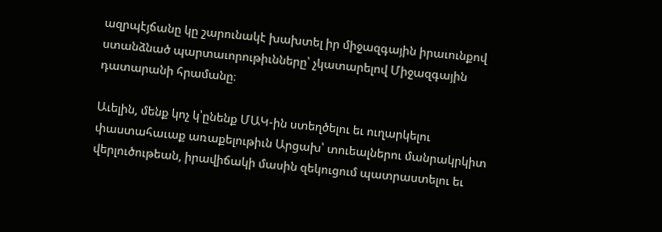ազրպէյճանը կը շարունակէ խախտել իր միջազգային իրաւունքով ստանձնած պարտաւորութիւնները՝ չկատարելով Միջազգային դատարանի հրամանը։

Աւելին, մենք կոչ կ՝ընենք ՄԱԿ-ին ստեղծելու եւ ուղարկելու փաստահաւաք առաքելութիւն Արցախ՝ տուեալներու մանրակրկիտ վերլուծութեան, իրավիճակի մասին զեկուցում պատրաստելու եւ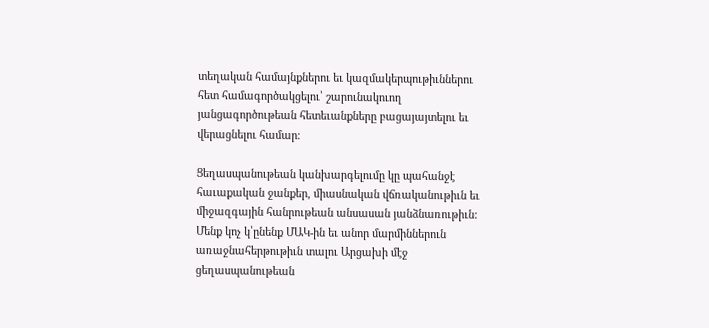տեղական համայնքներու եւ կազմակերպութիւններու հետ համագործակցելու՝ շարունակուող յանցագործութեան հետեւանքները բացայայտելու եւ վերացնելու համար։

Ցեղասպանութեան կանխարգելումը կը պահանջէ հաւաքական ջանքեր, միասնական վճռականութիւն եւ միջազգային հանրութեան անսասան յանձնառութիւն: Մենք կոչ կ՝ընենք ՄԱԿ-ին եւ անոր մարմիններուն առաջնահերթութիւն տալու Արցախի մէջ ցեղասպանութեան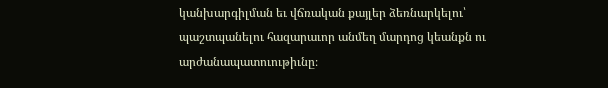կանխարգիլման եւ վճռական քայլեր ձեռնարկելու՝ պաշտպանելու հազարաւոր անմեղ մարդոց կեանքն ու արժանապատուութիւնը։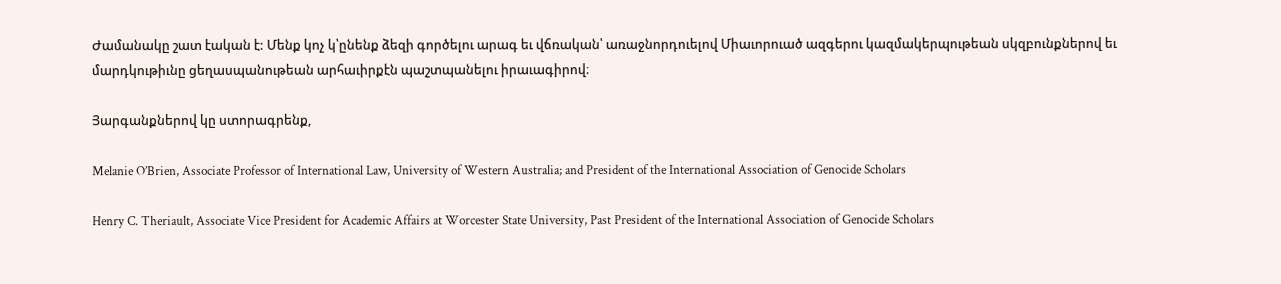Ժամանակը շատ էական է: Մենք կոչ կ՝ընենք ձեզի գործելու արագ եւ վճռական՝ առաջնորդուելով Միաւորուած ազգերու կազմակերպութեան սկզբունքներով եւ մարդկութիւնը ցեղասպանութեան արհաւիրքէն պաշտպանելու իրաւագիրով։

Յարգանքներով կը ստորագրենք,

Melanie O’Brien, Associate Professor of International Law, University of Western Australia; and President of the International Association of Genocide Scholars

Henry C. Theriault, Associate Vice President for Academic Affairs at Worcester State University, Past President of the International Association of Genocide Scholars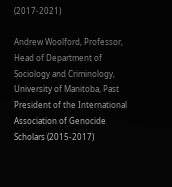(2017-2021)

Andrew Woolford, Professor, Head of Department of Sociology and Criminology, University of Manitoba, Past President of the International Association of Genocide Scholars (2015-2017)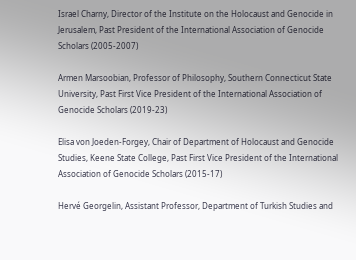Israel Charny, Director of the Institute on the Holocaust and Genocide in Jerusalem, Past President of the International Association of Genocide Scholars (2005-2007)

Armen Marsoobian, Professor of Philosophy, Southern Connecticut State University, Past First Vice President of the International Association of Genocide Scholars (2019-23)

Elisa von Joeden-Forgey, Chair of Department of Holocaust and Genocide Studies, Keene State College, Past First Vice President of the International Association of Genocide Scholars (2015-17)

Hervé Georgelin, Assistant Professor, Department of Turkish Studies and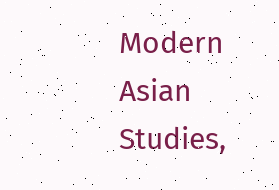Modern Asian Studies,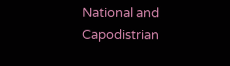National and Capodistrian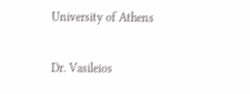University of Athens

Dr. Vasileios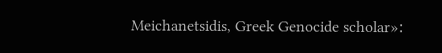Meichanetsidis, Greek Genocide scholar»։